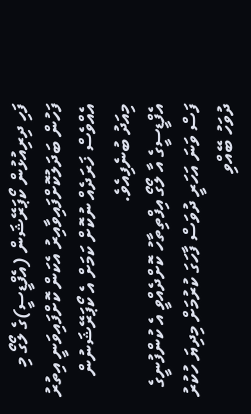ފަހި ދިރިއުޅުން ކޯޕަރޭޝަން (އެފްޑީސީ)ގެ ލޯގޯ މި ފަހުން ބަދަލުކޮށްފައިވާއިރު އެކަން ކޮށްފައިވަނީ އިތުރު އެއްވެސް ޚަރަދެއް ނުކޮށް ކަމަށް އެ ކޯޕަރޭޝަނުން މިއަދު ބުނެފިއެވެ.
އެފްޑީސީގެ އާ ލޯގޯ އިފްތިތާހު ކޮށްދެއްވީ އެ ކުންފުނީގެ ފަސް ވަނަ އަހަރީ ދުވަސް ފާހަގަ ކުރުމަށް މިދިޔަ ހުކުރު ދުވަހު ބޭއްވި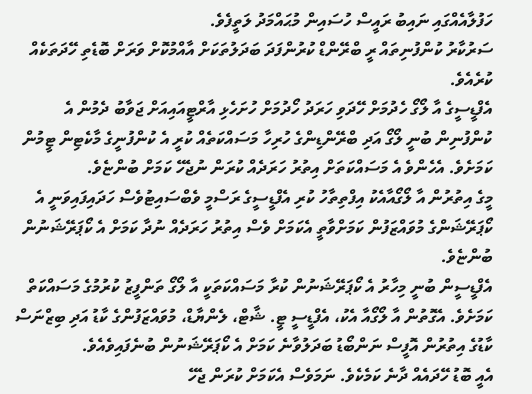ހަފުލާއެއްގައި ނައިބު ރައީސް ހުސައިން މުޙައްމަދު ލަތީފެވެ.
ސަރުކާރު ކުންފުނިތައް ރީ ބްރޭންޑް ކުރުންފަދަ ބަދަލުތަކަށް އާއްމުކޮށް ވަރަށް ބޮޑެތި ހޭދަތަކެއް ކުރެއެވެ.
އެފްޑީސީގެ އާ ލޯގޯ ހެދުމަށް ހޭދަވި ހަރަދު ހޯދުމަށް ހުށަހެޅި އާރްޓީއައިއަށް ޖަވާބު ދެމުން އެ ކުންފުނިން ބުނީ ލޯގޯ އަދި ބްރޭންޑިންގެ ހުރިހާ މަސައްކަތެއް ކުރީ އެ ކުންފުނީގެ މާކެޓިން ޓީމުން ކަމަށެވެ. އެހެންވެ އެ މަސައްކަތަށް އިތުރު ހަރަދެއް ކުރަން ނުޖެހޭ ކަމަށް ބުންޏެވެ.
މީގެ އިތުރުން އާ ލޯގޯއާއެކު އިފްތިތާހު ކުރި އެފްޑީސީގެ ރަސްމީ ވެބްސައިޓުވެސް ހަދައިފައިވަނީ އެ ކޯޕަރޭޝަންގެ މުވައްޒަފުން ކަމަށްވާތީ އެކަމަށް ވެސް އިތުރު ހަރަދެއް ނުދާ ކަމަށް އެ ކޯޕަރޭޝަނުން ބުންޏެވެ.
އެފްޑީސީން ބުނީ މިހާރު އެ ކޯޕަރޭޝަނުން ކުރާ މަސައްކަތަކީ އާ ލޯގޯ ތަންފީޒު ކުރުމުގެ މަސައްކަތް ކަމަށެވެ. އެގޮތުން އާ ލޯގޯއާ އެކު، އެފްޑީސީ ޓީ. ޝާޓް، ލެންޔާޑް، މުވައްޒަފުންގެ ކާޑު އަދި ބިޒްނަސް ކާޑުގެ އިތުރުން އޮފީސް ނަންބޯޑު ބަދަލުވާނެ ކަމަށް އެ ކޯޕަރޭޝަނުން ބުނެފައިވެއެވެ.
އެއީ ބޮޑު ހޭދައެއް ދާނެ ކަމެކެވެ. ނަމަވެސް އެކަމަށް ކުރަން ޖެހޭ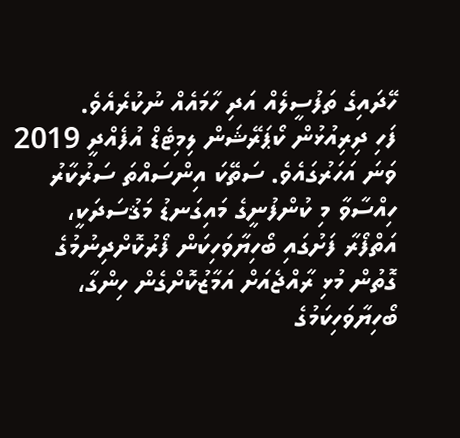ހޭދައިގެ ތަފުސީލެއް އަދި ހާމައެއް ނުކުރެއެވެ.
ފަހި ދިރިއުޅުން ކޯޕަރޭޝަން ލިމިޓެޑް އުފެއްދީ 2019 ވަނަ އަހަރުގައެވެ. ސަތޭކަ އިންސައްތަ ސަރުކާރު ހިއްސާވާ މި ކުންފުނީގެ މައިގަނޑު މަޤުސަދަކީ، އަތްފޯރާ ފަށުގައި ބޯހިޔާވަހިކަން ފޯރުކޮށްދިނުމުގެ ގޮތުން މުޅި ރާއްޖެއަށް އަމާޒުކޮށްގެން ހިންގާ، ބޯހިޔާވަހިކަމުގެ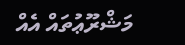މަޝްރޫޢުތައް އެއް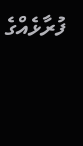ފުރާޅެއްގެ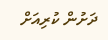ދަށުން ކުރިއަށް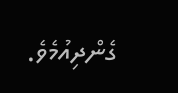ގެންދިއުމެވެ.